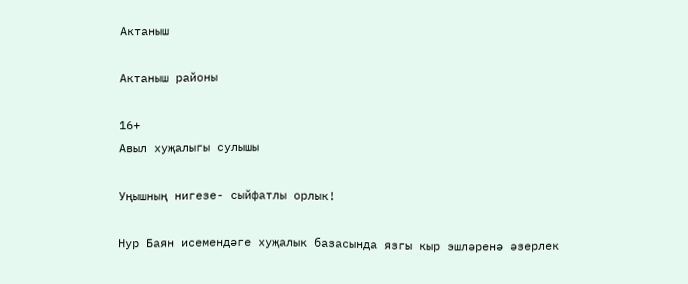Актаныш

Актаныш районы

16+
Авыл хуҗалыгы сулышы

Уңышның нигезе- сыйфатлы орлык!

Нур Баян исемендәге хуҗалык базасында язгы кыр эшләренә әзерлек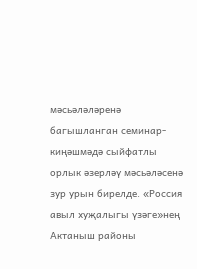мәсьәләләренә багышланган семинар-киңәшмәдә сыйфатлы орлык әзерләү мәсьәләсенә зур урын бирелде. «Россия авыл хуҗалыгы үзәге»нең Актаныш районы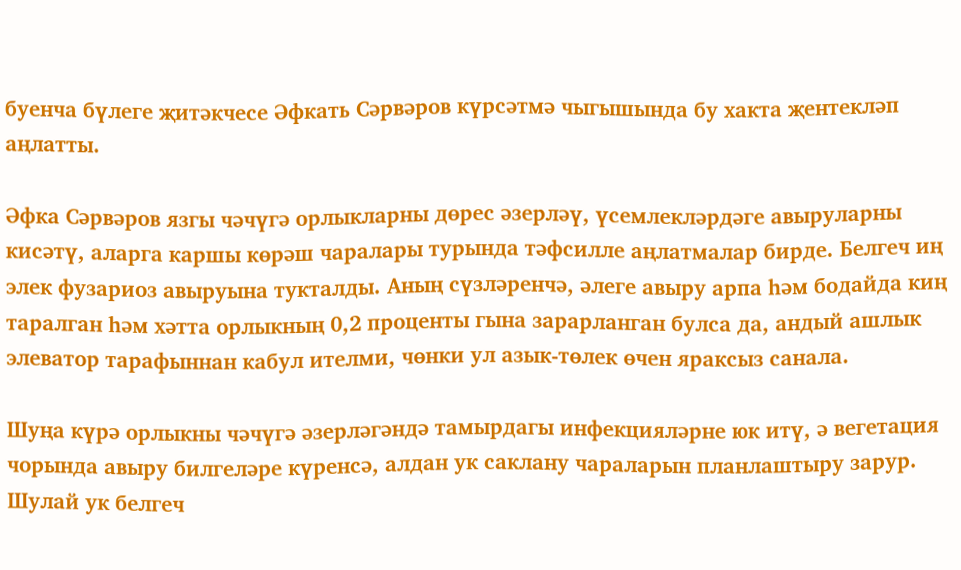буенча бүлеге җитәкчесе Әфкать Сәрвәров күрсәтмә чыгышында бу хакта җентекләп аңлатты.

Әфка Сәрвәров язгы чәчүгә орлыкларны дөрес әзерләү, үсемлекләрдәге авыруларны кисәтү, аларга каршы көрәш чаралары турында тәфсилле аңлатмалар бирде. Белгеч иң элек фузариоз авыруына тукталды. Аның сүзләренчә, әлеге авыру арпа һәм бодайда киң таралган һәм хәтта орлыкның 0,2 проценты гына зарарланган булса да, андый ашлык элеватор тарафыннан кабул ителми, чөнки ул азык-төлек өчен яраксыз санала.

Шуңа күрә орлыкны чәчүгә әзерләгәндә тамырдагы инфекцияләрне юк итү, ә вегетация чорында авыру билгеләре күренсә, алдан ук саклану чараларын планлаштыру зарур. Шулай ук белгеч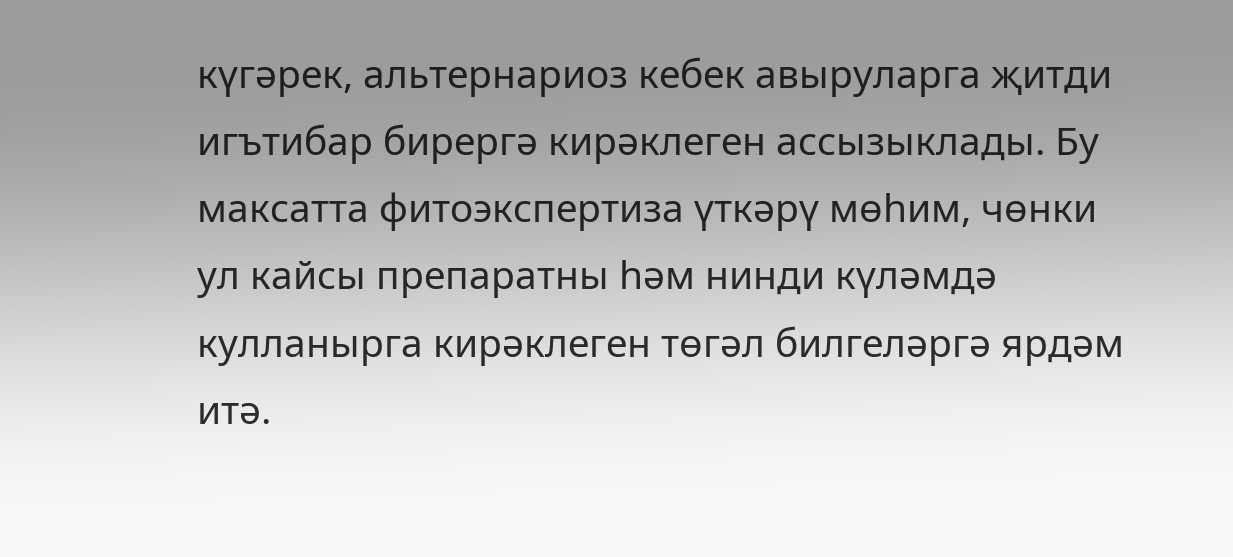күгәрек, альтернариоз кебек авыруларга җитди игътибар бирергә кирәклеген ассызыклады. Бу максатта фитоэкспертиза үткәрү мөһим, чөнки ул кайсы препаратны һәм нинди күләмдә кулланырга кирәклеген төгәл билгеләргә ярдәм итә.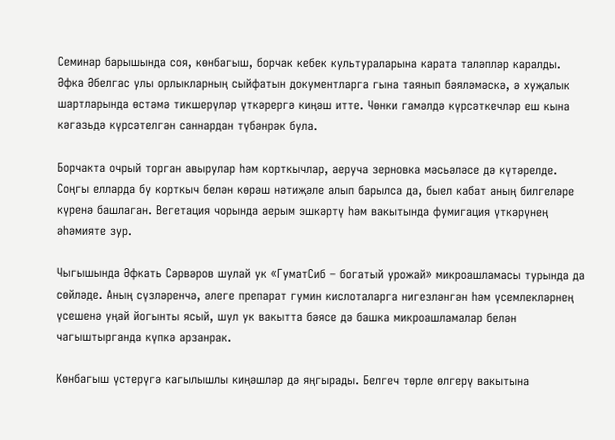Семинар барышында соя, көнбагыш, борчак кебек культураларына карата таләпләр каралды. Әфка Әбелгас улы орлыкларның сыйфатын документларга гына таянып бәяләмәскә, ә хуҗалык шартларында өстәмә тикшерүләр үткәрергә киңәш итте. Чөнки гамәлдә күрсәткечләр еш кына кәгазьдә күрсәтелгән саннардан түбәнрәк була.

Борчакта очрый торган авырулар һәм корткычлар, аеруча зерновка мәсьәләсе дә күтәрелде. Соңгы елларда бу корткыч белән көрәш нәтиҗәле алып барылса да, быел кабат аның билгеләре күренә башлаган. Вегетация чорында аерым эшкәртү һәм вакытында фумигация үткәрүнең әһәмияте зур.

Чыгышында Әфкать Сәрвәров шулай ук «ГуматСиб – богатый урожай» микроашламасы турында да сөйләде. Аның сүзләренчә, әлеге препарат гумин кислоталарга нигезләнгән һәм үсемлекләрнең үсешенә уңай йогынты ясый, шул ук вакытта бәясе дә башка микроашламалар белән чагыштырганда күпкә арзанрак.

Көнбагыш үстерүгә кагылышлы киңәшләр дә яңгырады. Белгеч төрле өлгерү вакытына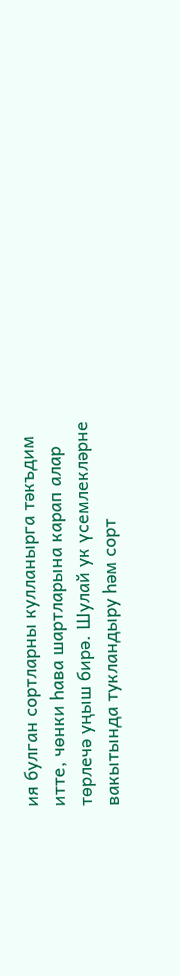ия булган сортларны кулланырга тәкъдим итте, чөнки һава шартларына карап алар төрлечә уңыш бирә. Шулай ук үсемлекләрне вакытында тукландыру һәм сорт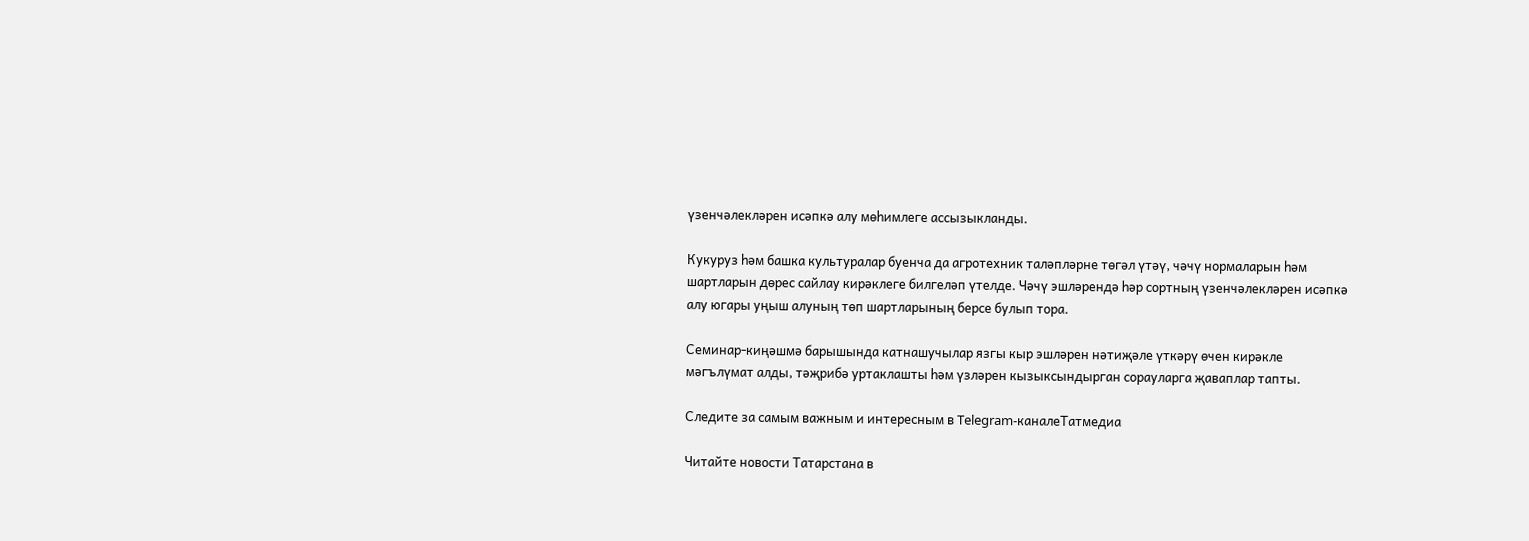үзенчәлекләрен исәпкә алу мөһимлеге ассызыкланды.

Кукуруз һәм башка культуралар буенча да агротехник таләпләрне төгәл үтәү, чәчү нормаларын һәм шартларын дөрес сайлау кирәклеге билгеләп үтелде. Чәчү эшләрендә һәр сортның үзенчәлекләрен исәпкә алу югары уңыш алуның төп шартларының берсе булып тора.

Семинар-киңәшмә барышында катнашучылар язгы кыр эшләрен нәтиҗәле үткәрү өчен кирәкле мәгълүмат алды, тәҗрибә уртаклашты һәм үзләрен кызыксындырган сорауларга җаваплар тапты.

Следите за самым важным и интересным в Telegram-каналеТатмедиа

Читайте новости Татарстана в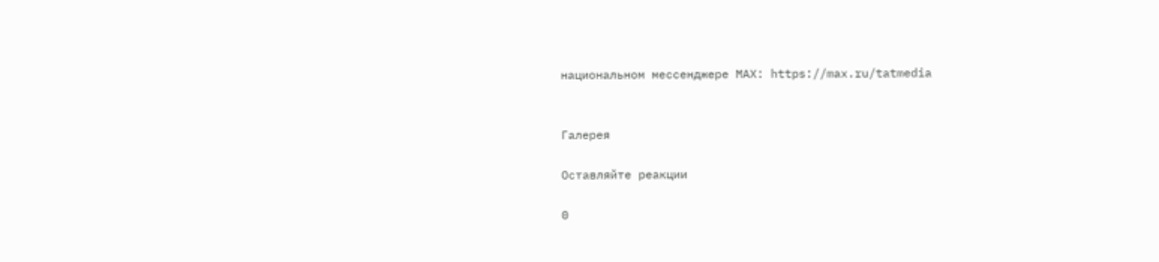национальном мессенджере MАХ: https://max.ru/tatmedia


Галерея

Оставляйте реакции

0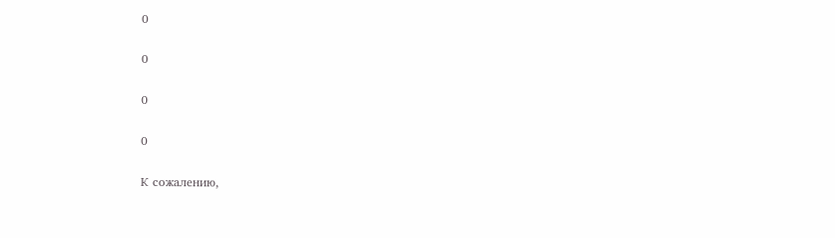0

0

0

0

К сожалению,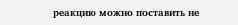реакцию можно поставить не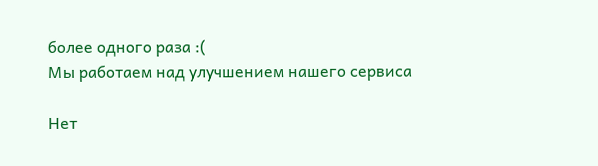более одного раза :(
Мы работаем над улучшением нашего сервиса

Нет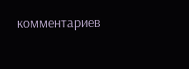комментариев